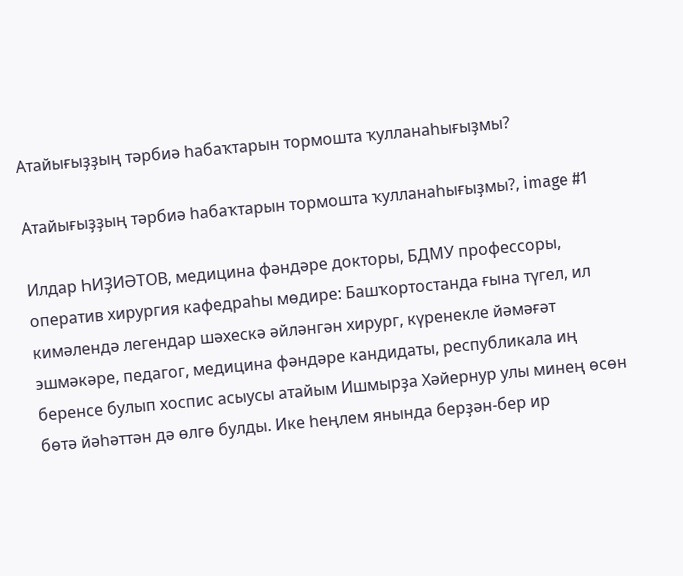Атайығыҙҙың тәрбиә һабаҡтарын тормошта ҡулланаһығыҙмы?

Атайығыҙҙың тәрбиә һабаҡтарын тормошта ҡулланаһығыҙмы?, image #1

Илдар ҺИҘИӘТОВ, медицина фәндәре докторы, БДМУ профессоры, оператив хирургия кафедраһы мөдире: Башҡортостанда ғына түгел, ил кимәлендә легендар шәхескә әйләнгән хирург, күренекле йәмәғәт эшмәкәре, педагог, медицина фәндәре кандидаты, республикала иң беренсе булып хоспис асыусы атайым Ишмырҙа Хәйернур улы минең өсөн бөтә йәһәттән дә өлгө булды. Ике һеңлем янында берҙән-бер ир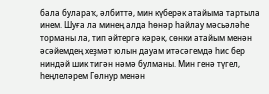бала булараҡ, әлбиттә, мин күберәк атайыма тартыла инем. Шуға ла минең алда һөнәр һайлау мәсьәләһе торманы ла, тип әйтергә кәрәк, сөнки атайым менән әсәйемдең хеҙмәт юлын дауам итәсәгемдә һис бер ниндәй шик тигән нәмә булманы. Мин генә түгел, һеңлеләрем Гөлнур менән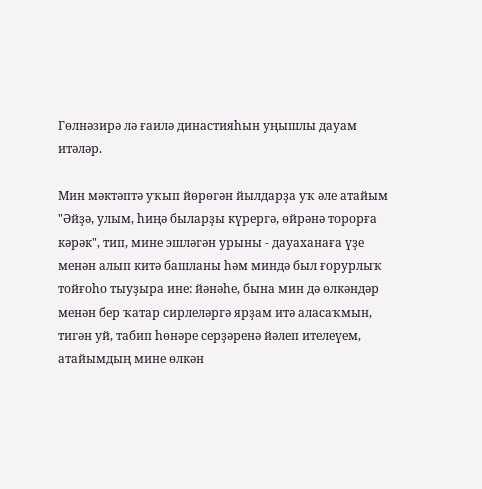Гөлнәзирә лә ғаилә династияһын уңышлы дауам итәләр.

Мин мәктәптә уҡып йөрөгән йылдарҙа уҡ әле атайым "Әйҙә, улым, һиңә быларҙы күрергә, өйрәнә торорға кәрәк", тип, мине эшләгән урыны - дауаханаға үҙе менән алып китә башланы һәм миндә был ғорурлыҡ тойғоһо тыуҙыра ине: йәнәһе, бына мин дә өлкәндәр менән бер ҡатар сирлеләргә ярҙам итә аласаҡмын, тигән уй, табип һөнәре серҙәренә йәлеп ителеүем, атайымдың мине өлкән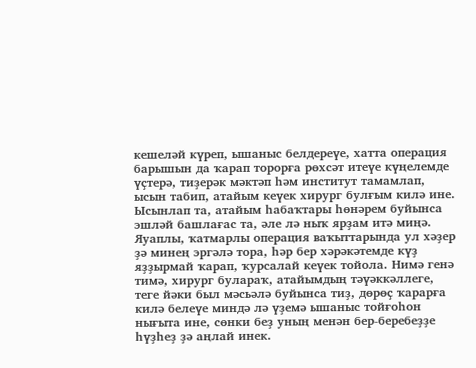кешеләй күреп, ышаныс белдереүе, хатта операция барышын да ҡарап торорға рөхсәт итеүе күңелемде үҫтерә, тиҙерәк мәктәп һәм институт тамамлап, ысын табип, атайым кеүек хирург булғым килә ине. Ысынлап та, атайым һабаҡтары һөнәрем буйынса эшләй башлағас та, әле лә ныҡ ярҙам итә миңә. Яуаплы, ҡатмарлы операция ваҡыттарында ул хәҙер ҙә минең эргәлә тора, һәр бер хәрәкәтемде күҙ яҙҙырмай ҡарап, ҡурсалай кеүек тойола. Нимә генә тимә, хирург булараҡ, атайымдың тәүәккәллеге, теге йәки был мәсьәлә буйынса тиҙ, дөрөҫ ҡарарға килә белеүе миндә лә үҙемә ышаныс тойғоһон нығыта ине, сөнки беҙ уның менән бер-беребеҙҙе һүҙһеҙ ҙә аңлай инек.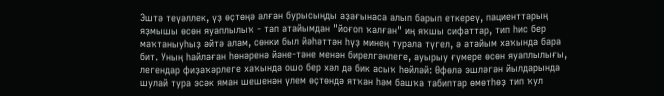Эштә теүәллек, үҙ өҫтөңә алған бурысыңды аҙағынаса алып барып еткереү, пациенттарың яҙмышы өсөн яуаплылыҡ - тап атайымдан "йоғоп ҡалған" иң яҡшы сифаттар, тип һис бер маҡтаныуһыҙ әйтә алам, сөнки был йәһәттән һүҙ минең турала түгел, ә атайым хаҡында бара бит. Уның һайлаған һөнәренә йәне-тәне менән бирелгәнлеге, ауырыу ғүмере өсөн яуаплылығы, легендар фиҙаҡәрлеге хаҡында ошо бер хәл дә бик асыҡ һөйләй: Өфөлә эшләгән йылдарында шулай тура эсәк яман шешенән үлем өҫтөндә ятҡан һәм башҡа табиптар өмөтһөҙ тип ҡул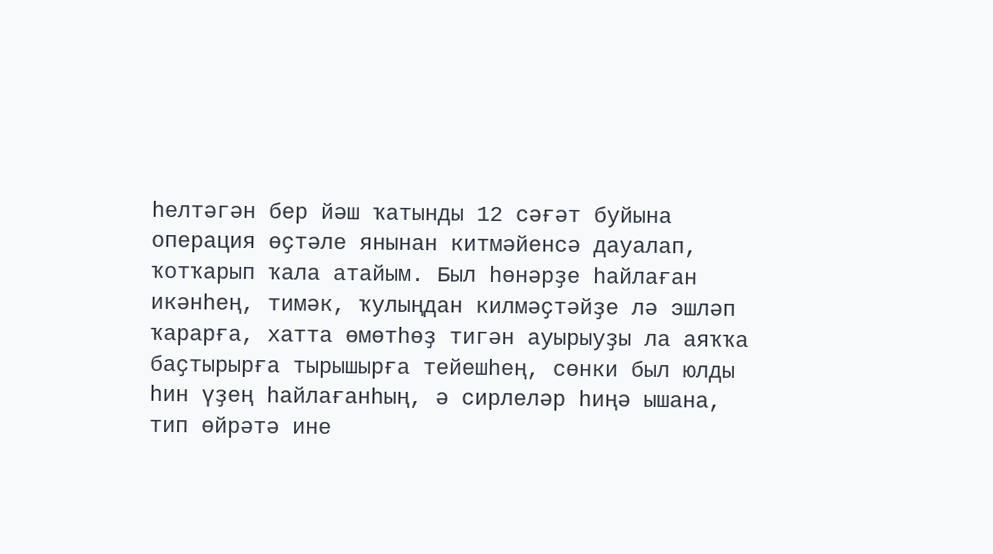һелтәгән бер йәш ҡатынды 12 сәғәт буйына операция өҫтәле янынан китмәйенсә дауалап, ҡотҡарып ҡала атайым. Был һөнәрҙе һайлаған икәнһең, тимәк, ҡулыңдан килмәҫтәйҙе лә эшләп ҡарарға, хатта өмөтһөҙ тигән ауырыуҙы ла аяҡҡа баҫтырырға тырышырға тейешһең, сөнки был юлды һин үҙең һайлағанһың, ә сирлеләр һиңә ышана, тип өйрәтә ине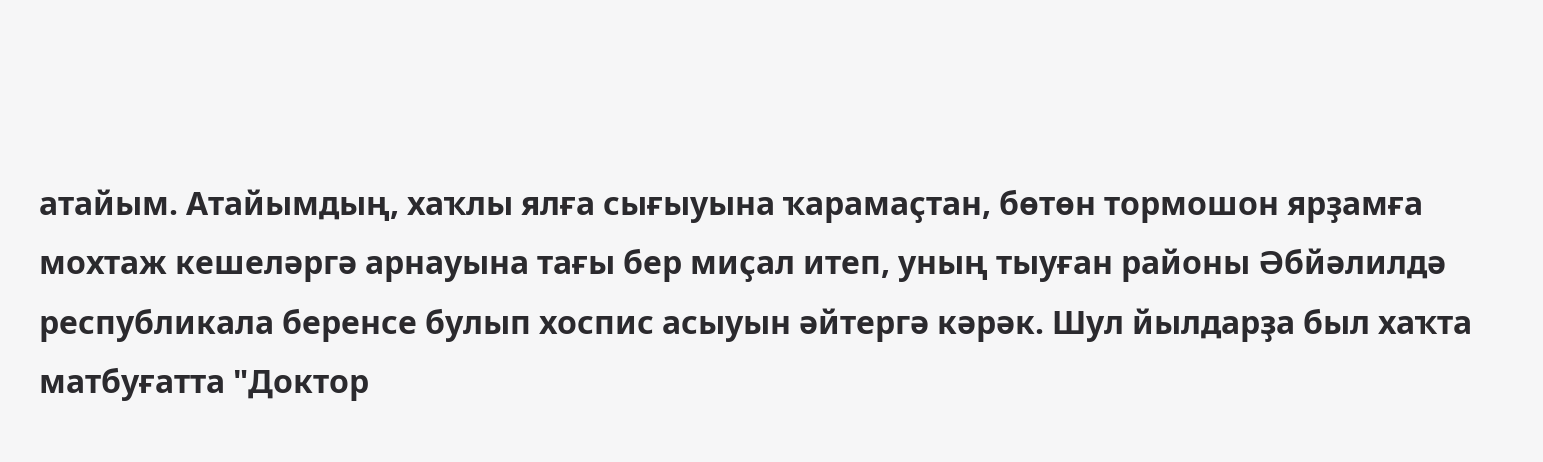атайым. Атайымдың, хаҡлы ялға сығыуына ҡарамаҫтан, бөтөн тормошон ярҙамға мохтаж кешеләргә арнауына тағы бер миҫал итеп, уның тыуған районы Әбйәлилдә республикала беренсе булып хоспис асыуын әйтергә кәрәк. Шул йылдарҙа был хаҡта матбуғатта "Доктор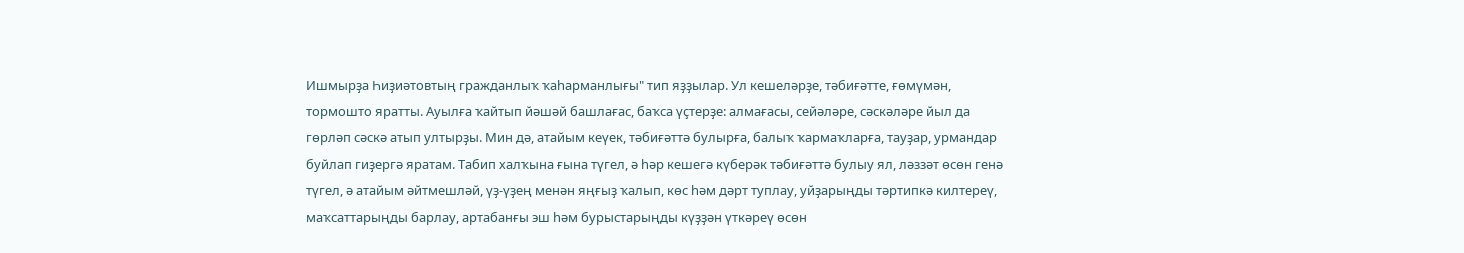Ишмырҙа Һиҙиәтовтың гражданлыҡ ҡаһарманлығы" тип яҙҙылар. Ул кешеләрҙе, тәбиғәтте, ғөмүмән, тормошто яратты. Ауылға ҡайтып йәшәй башлағас, баҡса үҫтерҙе: алмағасы, сейәләре, сәскәләре йыл да гөрләп сәскә атып ултырҙы. Мин дә, атайым кеүек, тәбиғәттә булырға, балыҡ ҡармаҡларға, тауҙар, урмандар буйлап гиҙергә яратам. Табип халҡына ғына түгел, ә һәр кешегә күберәк тәбиғәттә булыу ял, ләззәт өсөн генә түгел, ә атайым әйтмешләй, үҙ-үҙең менән яңғыҙ ҡалып, көс һәм дәрт туплау, уйҙарыңды тәртипкә килтереү, маҡсаттарыңды барлау, артабанғы эш һәм бурыстарыңды күҙҙән үткәреү өсөн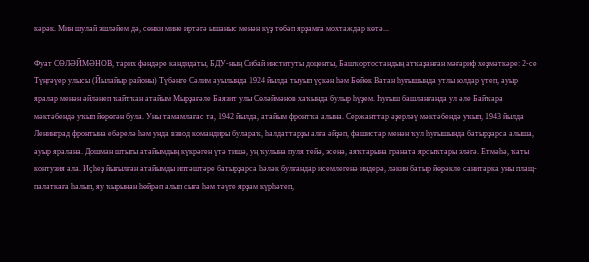кәрәк. Мин шулай эшләйем дә, сөнки мине иртәгә ышаныс менән күҙ төбәп ярҙамға мохтаждар көтә...

Фуат СӨЛӘЙМӘНОВ, тарих фәндәре кандидаты, БДУ-ның Сибай институты доценты, Башҡортостандың атҡаҙанған мәғариф хеҙмәткәре: 2-се Түңгәүер улысы (Йылайыр районы) Түбәнге Сәлим ауылында 1924 йылда тыуып үҫкән һәм Бөйөк Ватан һуғышында утлы юлдар үтеп, ауыр яралар менән әйләнеп ҡайтҡан атайым Мырҙағәле Баязит улы Сөләймәнов хаҡында булыр һүҙем. Һуғыш башланғанда ул әле Байҡара мәктәбендә уҡып йөрөгән була. Уны тамамлағас та, 1942 йылда, атайым фронтҡа алына. Сержанттар әҙерләү мәктәбендә уҡып, 1943 йылда Ленинград фронтына ебәрелә һәм унда взвод командиры булараҡ, һалдаттарҙы алға әйҙәп, фашистар менән ҡул һуғышында батырҙарса алыша, ауыр яралана. Дошман штыгы атайымдың күкрәген үтә тишә, уң ҡулына пуля тейә, эсенә, аяҡтарына граната ярсыҡтары эләгә. Етмәһә, ҡаты контузия ала. Иҫһеҙ йығылған атайымды иптәштәре батырҙарса һәләк булғандар исемлегенә индерә, ләкин батыр йөрәкле санитарка уны плащ-палаткаға һалып, яу ҡырынан һөйрәп алып сыға һәм тәүге ярҙам күрһәтеп,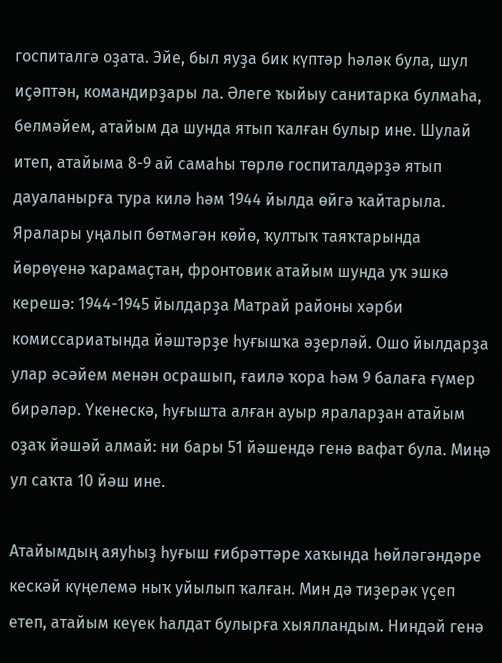госпиталгә оҙата. Эйе, был яуҙа бик күптәр һәләк була, шул иҫәптән, командирҙары ла. Әлеге ҡыйыу санитарка булмаһа, белмәйем, атайым да шунда ятып ҡалған булыр ине. Шулай итеп, атайыма 8-9 ай самаһы төрлө госпиталдәрҙә ятып дауаланырға тура килә һәм 1944 йылда өйгә ҡайтарыла. Яралары уңалып бөтмәгән көйө, ҡултыҡ таяҡтарында йөрөүенә ҡарамаҫтан, фронтовик атайым шунда уҡ эшкә керешә: 1944-1945 йылдарҙа Матрай районы хәрби комиссариатында йәштәрҙе һуғышҡа әҙерләй. Ошо йылдарҙа улар әсәйем менән осрашып, ғаилә ҡора һәм 9 балаға ғүмер бирәләр. Үкенескә, һуғышта алған ауыр яраларҙан атайым оҙаҡ йәшәй алмай: ни бары 51 йәшендә генә вафат була. Миңә ул саҡта 10 йәш ине.

Атайымдың аяуһыҙ һуғыш ғибрәттәре хаҡында һөйләгәндәре кескәй күңелемә ныҡ уйылып ҡалған. Мин дә тиҙерәк үҫеп етеп, атайым кеүек һалдат булырға хыялландым. Ниндәй генә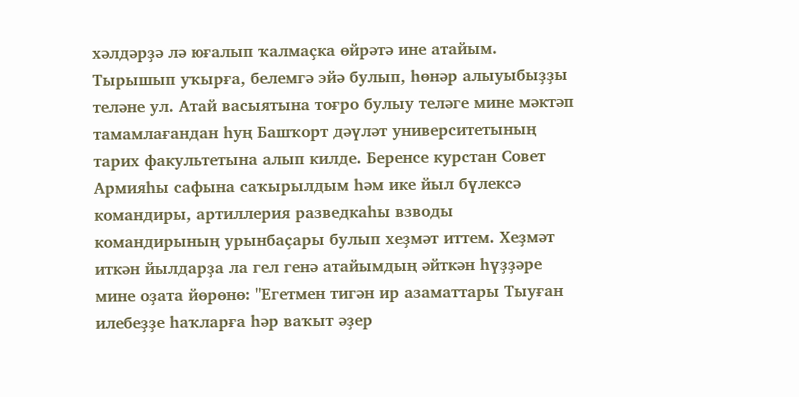хәлдәрҙә лә юғалып ҡалмаҫка өйрәтә ине атайым. Тырышып уҡырға, белемгә эйә булып, һөнәр алыуыбыҙҙы теләне ул. Атай васыятына тоғро булыу теләге мине мәктәп тамамлағандан һуң Башҡорт дәүләт университетының тарих факультетына алып килде. Беренсе курстан Совет Армияһы сафына саҡырылдым һәм ике йыл бүлексә командиры, артиллерия разведкаһы взводы командирының урынбаҫары булып хеҙмәт иттем. Хеҙмәт иткән йылдарҙа ла гел генә атайымдың әйткән һүҙҙәре мине оҙата йөрөнө: "Егетмен тигән ир азаматтары Тыуған илебеҙҙе һаҡларға һәр ваҡыт әҙер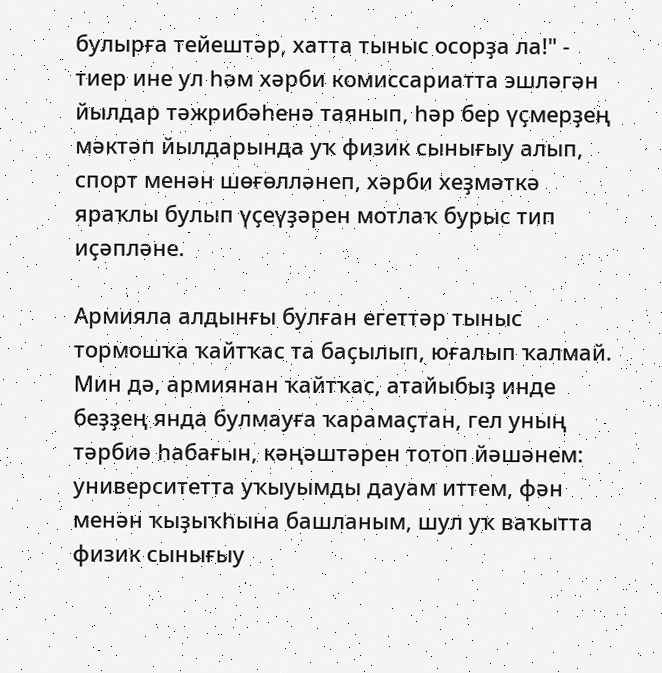булырға тейештәр, хатта тыныс осорҙа ла!" - тиер ине ул һәм хәрби комиссариатта эшләгән йылдар тәжрибәһенә таянып, һәр бер үҫмерҙең мәктәп йылдарында уҡ физик сынығыу алып, спорт менән шөғөлләнеп, хәрби хеҙмәткә яраҡлы булып үҫеүҙәрен мотлаҡ бурыс тип иҫәпләне.

Армияла алдынғы булған егеттәр тыныс тормошҡа ҡайтҡас та баҫылып, юғалып ҡалмай. Мин дә, армиянан ҡайтҡас, атайыбыҙ инде беҙҙең янда булмауға ҡарамаҫтан, гел уның тәрбиә һабағын, кәңәштәрен тотоп йәшәнем: университетта уҡыуымды дауам иттем, фән менән ҡыҙыҡһына башланым, шул уҡ ваҡытта физик сынығыу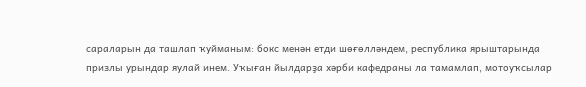сараларын да ташлап ҡуйманым: бокс менән етди шөғөлләндем, республика ярыштарында призлы урындар яулай инем. Уҡыған йылдарҙа хәрби кафедраны ла тамамлап, мотоуҡсылар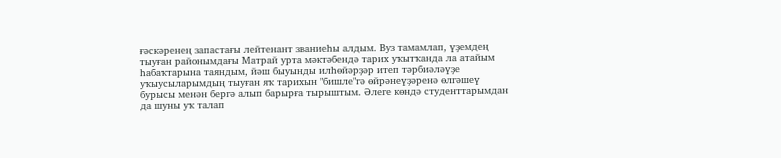ғәскәренең запастағы лейтенант званиеһы алдым. Вуз тамамлап, үҙемдең тыуған районымдағы Матрай урта мәктәбендә тарих уҡытҡанда ла атайым һабаҡтарына таяндым, йәш быуынды илһөйәрҙәр итеп тәрбиәләүҙе уҡыусыларымдың тыуған яҡ тарихын "бишле"гә өйрәнеүҙәренә өлгәшеү бурысы менән бергә алып барырға тырыштым. Әлеге көндә студенттарымдан да шуны уҡ талап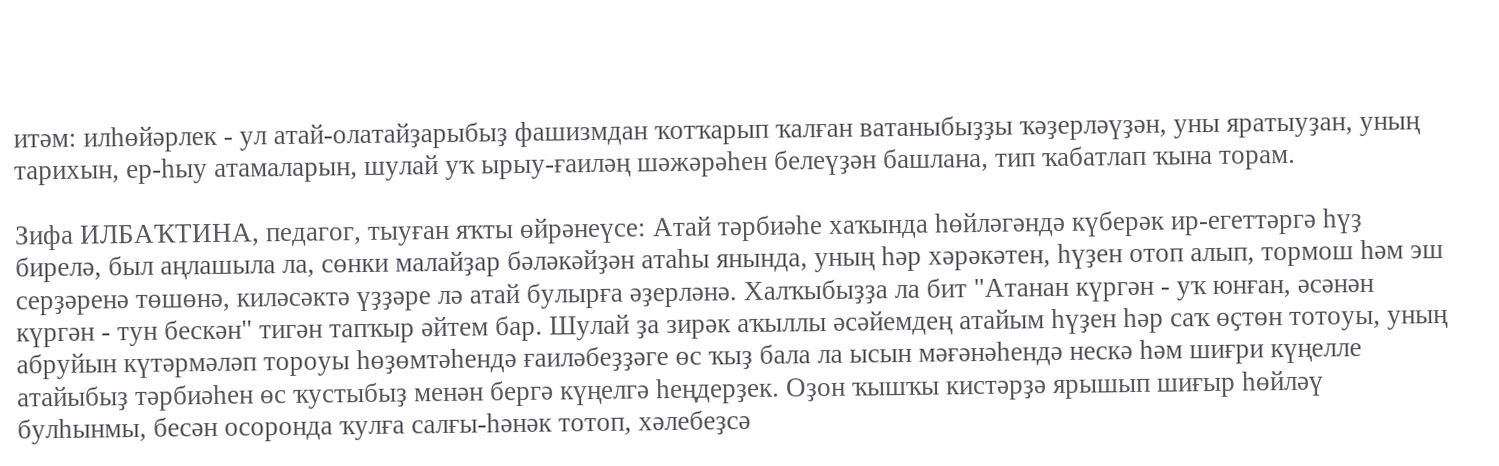итәм: илһөйәрлек - ул атай-олатайҙарыбыҙ фашизмдан ҡотҡарып ҡалған ватаныбыҙҙы ҡәҙерләүҙән, уны яратыуҙан, уның тарихын, ер-һыу атамаларын, шулай уҡ ырыу-ғаиләң шәжәрәһен белеүҙән башлана, тип ҡабатлап ҡына торам.

Зифа ИЛБАҠТИНА, педагог, тыуған яҡты өйрәнеүсе: Атай тәрбиәһе хаҡында һөйләгәндә күберәк ир-егеттәргә һүҙ бирелә, был аңлашыла ла, сөнки малайҙар бәләкәйҙән атаһы янында, уның һәр хәрәкәтен, һүҙен отоп алып, тормош һәм эш серҙәренә төшөнә, киләсәктә үҙҙәре лә атай булырға әҙерләнә. Халҡыбыҙҙа ла бит "Атанан күргән - уҡ юнған, әсәнән күргән - тун бескән" тигән тапҡыр әйтем бар. Шулай ҙа зирәк аҡыллы әсәйемдең атайым һүҙен һәр саҡ өҫтөн тотоуы, уның абруйын күтәрмәләп тороуы һөҙөмтәһендә ғаиләбеҙҙәге өс ҡыҙ бала ла ысын мәғәнәһендә нескә һәм шиғри күңелле атайыбыҙ тәрбиәһен өс ҡустыбыҙ менән бергә күңелгә һеңдерҙек. Оҙон ҡышҡы кистәрҙә ярышып шиғыр һөйләү булһынмы, бесән осоронда ҡулға салғы-һәнәк тотоп, хәлебеҙсә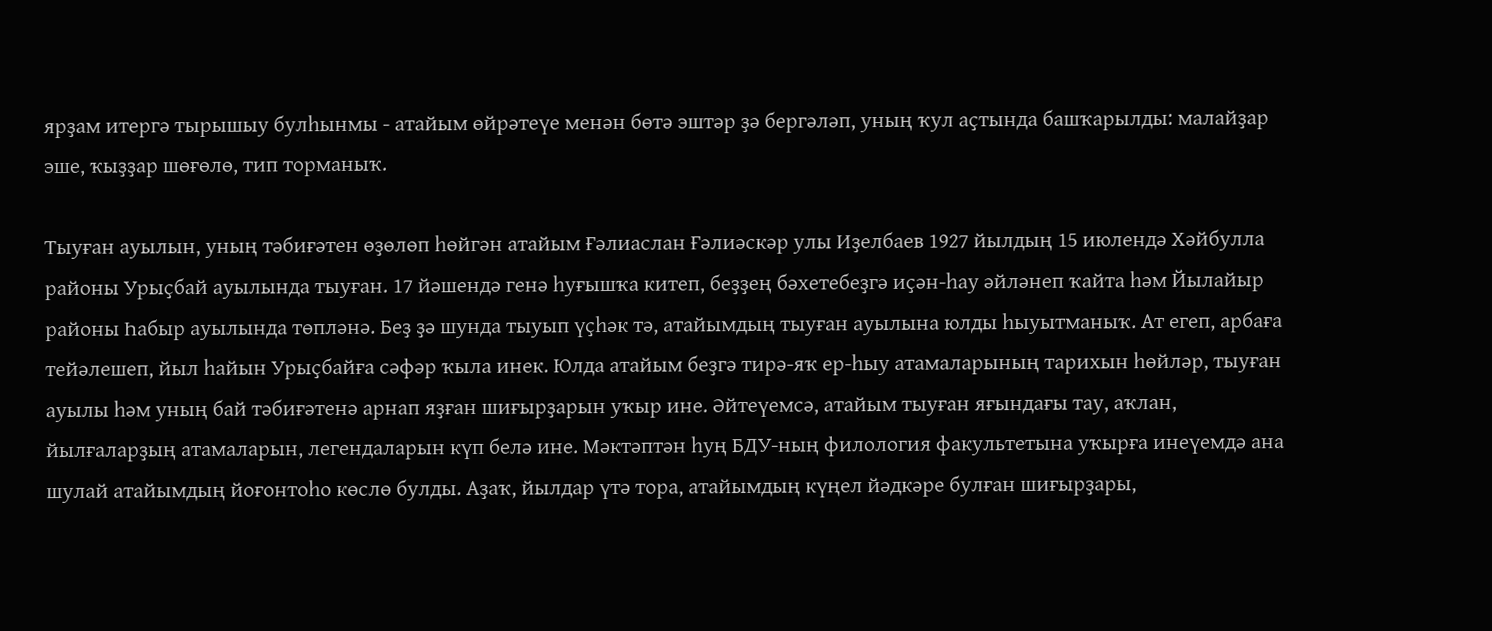ярҙам итергә тырышыу булһынмы - атайым өйрәтеүе менән бөтә эштәр ҙә бергәләп, уның ҡул аҫтында башҡарылды: малайҙар эше, ҡыҙҙар шөғөлө, тип торманыҡ.

Тыуған ауылын, уның тәбиғәтен өҙөлөп һөйгән атайым Ғәлиаслан Ғәлиәскәр улы Иҙелбаев 1927 йылдың 15 июлендә Хәйбулла районы Урыҫбай ауылында тыуған. 17 йәшендә генә һуғышҡа китеп, беҙҙең бәхетебеҙгә иҫән-һау әйләнеп ҡайта һәм Йылайыр районы Һабыр ауылында төпләнә. Беҙ ҙә шунда тыуып үҫһәк тә, атайымдың тыуған ауылына юлды һыуытманыҡ. Ат егеп, арбаға тейәлешеп, йыл һайын Урыҫбайға сәфәр ҡыла инек. Юлда атайым беҙгә тирә-яҡ ер-һыу атамаларының тарихын һөйләр, тыуған ауылы һәм уның бай тәбиғәтенә арнап яҙған шиғырҙарын уҡыр ине. Әйтеүемсә, атайым тыуған яғындағы тау, аҡлан, йылғаларҙың атамаларын, легендаларын күп белә ине. Мәктәптән һуң БДУ-ның филология факультетына уҡырға инеүемдә ана шулай атайымдың йоғонтоһо көслө булды. Аҙаҡ, йылдар үтә тора, атайымдың күңел йәдкәре булған шиғырҙары,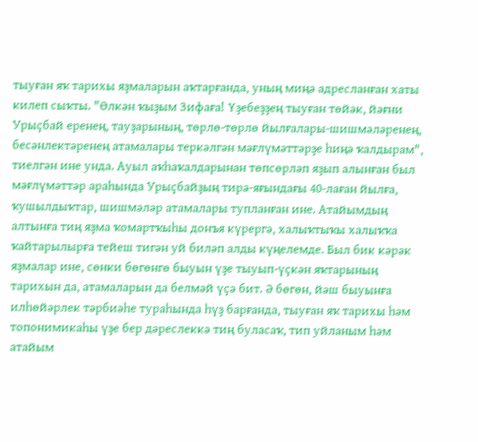тыуған яҡ тарихы яҙмаларын аҡтарғанда, уның миңә адресланған хаты килеп сыҡты. "Өлкән ҡыҙым Зифаға! Үҙебеҙҙең тыуған төйәк, йәғни Урыҫбай еренең, тауҙарының, төрлө-төрлө йылғалары-шишмәләренең, бесәнлектәренең атамалары теркәлгән мәғлүмәттәрҙе һиңә ҡалдырам", тиелгән ине унда. Ауыл аҡһаҡалдарынан төпсөрләп яҙып алынған был мәғлүмәттәр араһында Урыҫбайҙың тирә-яғындағы 40-лаған йылға, ҡушылдыҡтар, шишмәләр атамалары тупланған ине. Атайымдың алтынға тиң яҙма ҡомартҡыһы донъя күрергә, халыҡтыҡы халыҡҡа ҡайтарылырға тейеш тигән уй биләп алды күңелемде. Был бик кәрәк яҙмалар ине, сөнки бөгөнгө быуын үҙе тыуып-үҫкән яҡтарының тарихын да, атамаларын да белмәй үҫә бит. Ә бөгөн, йәш быуынға илһөйәрлек тәрбиәһе тураһында һүҙ барғанда, тыуған яҡ тарихы һәм топонимикаһы үҙе бер дәреслеккә тиң буласаҡ, тип уйланым һәм атайым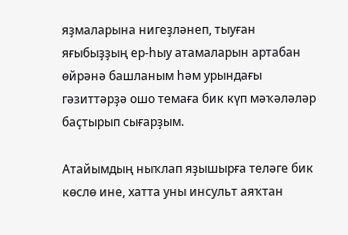яҙмаларына нигеҙләнеп, тыуған яғыбыҙҙың ер-һыу атамаларын артабан өйрәнә башланым һәм урындағы гәзиттәрҙә ошо темаға бик күп мәҡәләләр баҫтырып сығарҙым.

Атайымдың ныҡлап яҙышырға теләге бик көслө ине, хатта уны инсульт аяҡтан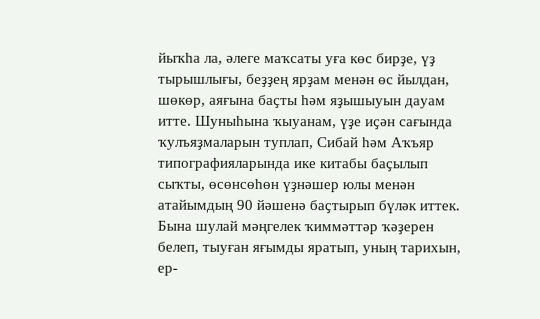йыҡһа ла, әлеге маҡсаты уға көс бирҙе, үҙ тырышлығы, беҙҙең ярҙам менән өс йылдан, шөкөр, аяғына баҫты һәм яҙышыуын дауам итте. Шуныһына ҡыуанам, үҙе иҫән сағында ҡулъяҙмаларын туплап, Сибай һәм Аҡъяр типографияларында ике китабы баҫылып сыҡты, өсөнсөһөн үҙнәшер юлы менән атайымдың 90 йәшенә баҫтырып бүләк иттек. Бына шулай мәңгелек ҡиммәттәр ҡәҙерен белеп, тыуған яғымды яратып, уның тарихын, ер-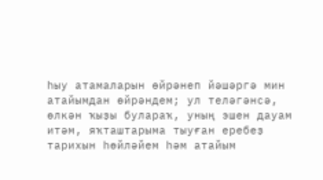һыу атамаларын өйрәнеп йәшәргә мин атайымдан өйрәндем; ул теләгәнсә, өлкән ҡыҙы булараҡ, уның эшен дауам итәм, яҡташтарыма тыуған еребеҙ тарихын һөйләйем һәм атайым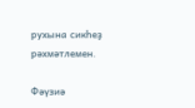рухына сикһеҙ рәхмәтлемен.

Фәүзиә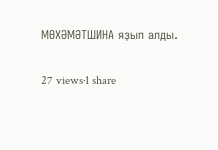МӨХӘМӘТШИНА яҙып алды.

27 views·1 share